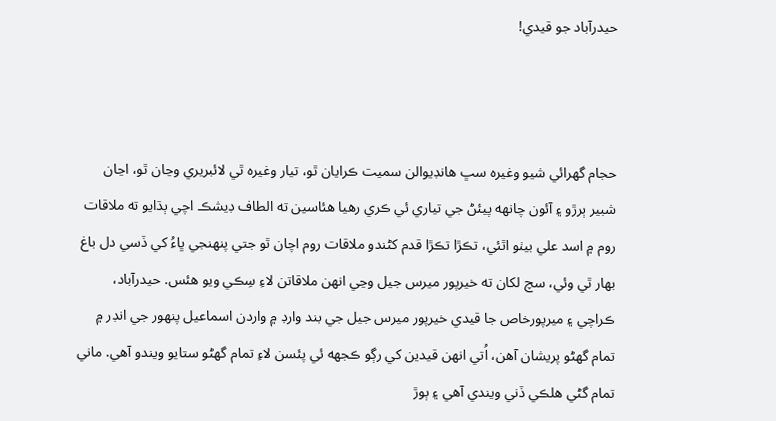حيدرآباد جو قيدي!



حجام گھرائي شيو وغيره سڀ هانڊيوالن سميت ڪرايان ٿو، تيار وغيره ٿي لائبريري وڃان ٿو، اڃان شبير ٻرڙو ۽ آئون چانهه پيئڻ جي تياري ئي ڪري رهيا هئاسين ته الطاف ڊيشڪ اچي ٻڌايو ته ملاقات روم ۾ اسد علي بيٺو اٿئي، تڪڙا تڪڙا قدم کڻندو ملاقات روم اچان ٿو جتي پنهنجي ڀاءُ کي ڏسي دل باغ بهار ٿي وئي، سچ لکان ته خيرپور ميرس جيل وڃي انهن ملاقاتن لاءِ سِڪي ويو هئس. حيدرآباد، ڪراچي ۽ ميرپورخاص جا قيدي خيرپور ميرس جيل جي بند وارڊ ۾ واردن اسماعيل پنهور جي انڊر ۾ تمام گھڻو پريشان آهن، اُتي انهن قيدين کي رڳو ڪجھه ئي پئسن لاءِ تمام گھڻو ستايو ويندو آهي. ماني تمام گڻي هلڪي ڏني ويندي آهي ۽ ٻوڙ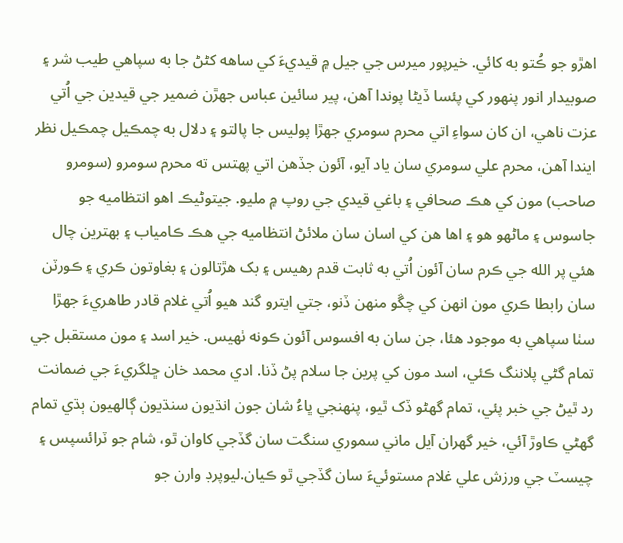اهڙو جو ڪُتو به کائي. خيرپور ميرس جي جيل ۾ قيديءَ کي ساهه کڻڻ جا به سپاهي طيب شر ۽ صوبيدار انور پنهور کي پئسا ڏيڻا پوندا آهن، پير سائين عباس جھڙن ضمير جي قيدين جي اُتي عزت ناهي، ان کان سواءِ اتي محرم سومري جھڙا پوليس جا پالتو ۽ دلال به چمڪيل چمڪيل نظر ايندا آهن، محرم علي سومري سان ياد آيو، آئون جڏهن اتي پهتس ته محرم سومرو (سومرو صاحب) مون کي هڪ صحافي ۽ باغي قيدي جي روپ ۾ مليو. جيتوڻيڪ اهو انتظاميه جو جاسوس ۽ ماڻهو هو ۽ اها هن کي اسان سان ملائڻ انتظاميه جي هڪ ڪامياب ۽ بهترين چال هئي پر الله جي ڪرم سان آئون اُتي به ثابت قدم رهيس ۽ بک هڙتالون ۽ بغاوتون ڪري ۽ ڪورٽن سان رابطا ڪري مون انهن کي چڱو منهن ڏنو، جتي ايترو گند هيو اُتي غلام قادر طاهريءَ جھڙا سٺا سپاهي به موجود هئا، جن سان به افسوس آئون ڪونه ٺهيس. خير اسد ۽ مون مستقبل جي تمام گڻي پلاننگ ڪئي، اسد مون کي پرين جا سلام پڻ ڏنا. ادي محمد خان ڇلگريءَ جي ضمانت رد ٿيڻ جي خبر پئي، تمام گھڻو ڏک ٿيو، پنهنجي ڀاءُ شان جون انڌيون سنڌيون ڳالهيون ٻڌي تمام گھڻي ڪاوڙ آئي، خير گھران آيل ماني سموري سنگت سان گڏجي کاوان ٿو، شام جو ٽرائسپس ۽ چيسٽ جي ورزش علي غلام مستوئيءَ سان گڏجي ٿو ڪيان.ليوپرڊ وارن جو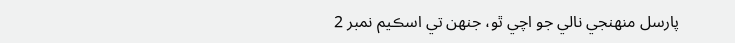پارسل منهنجي نالي جو اچي ٿو، جنهن تي اسڪيم نمبر 2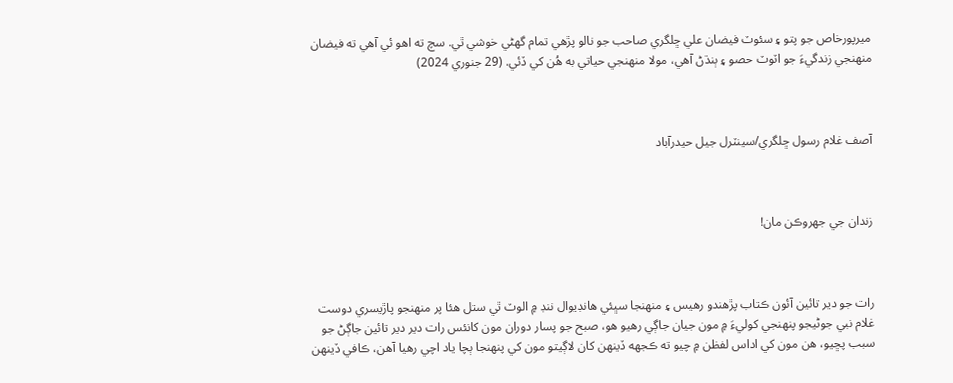ميرپورخاص جو پتو ۽ سئوٽ فيضان علي ڇلگري صاحب جو نالو پڙهي تمام گھڻي خوشي ٿي. سچ ته اهو ئي آهي ته فيضان منهنجي زندگيءَ جو اٽوٽ حصو ۽ ٻنڌڻ آهي، مولا منهنجي حياتي به هُن کي ڏئي. (29 جنوري 2024)



آصف غلام رسول ڇلگري/سينٽرل جيل حيدرآباد



زندان جي جھروڪن مان!



رات جو دير تائين آئون ڪتاب پڙهندو رهيس ۽ منهنجا سڀئي هانڊيوال ننڊ ۾ الوٽ ٿي ستل هئا پر منهنجو پاڙيسري دوست غلام نبي جوڻيجو پنهنجي کوليءَ ۾ مون جيان جاڳي رهيو هو، صبح جو پسار دوران مون کانئس رات دير دير تائين جاڳڻ جو سبب پڇيو، هن مون کي اداس لفظن ۾ چيو ته ڪجھه ڏينهن کان لاڳيتو مون کي پنهنجا ٻچا ياد اچي رهيا آهن، ڪافي ڏينهن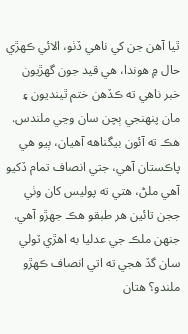ٿيا آهن جن کي ناهي ڏٺو، الائي ڪهڙي حال ۾ هوندا، هي قيد جون گھڙيون خبر ناهي ته ڪڏهن ختم ٿينديون ۽ مان پنهنجي ٻچن سان وڃي ملندس. هڪ ته آئون بيگناهه آهيان، ٻيو هي پاڪستان آهي، جتي انصاف تمام ڏکيو آهي ملڻ، هتي ته پوليس کان وٺي ججن تائين هر طبقو هڪ جھڙو آهي. جنهن ملڪ جي عدليا به اهڙي ٽولي سان گڏ هجي ته اتي انصاف ڪهڙو ملندو؟ هتان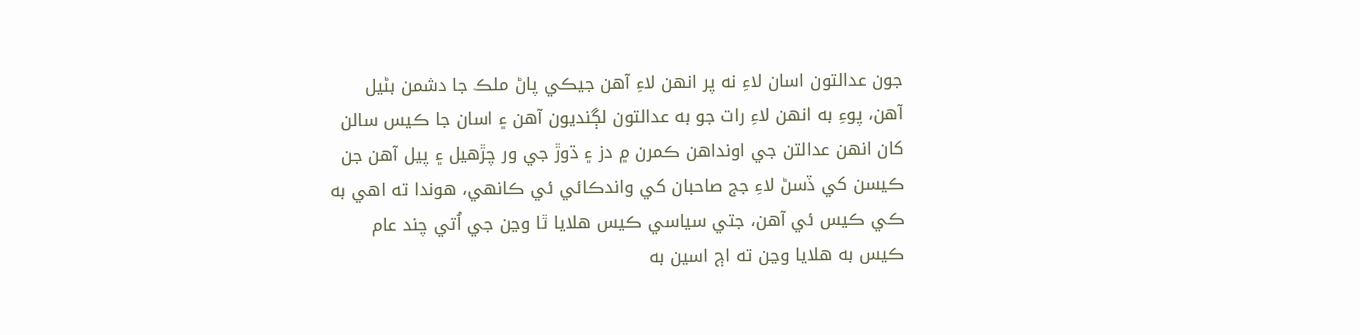جون عدالتون اسان لاءِ نه پر انهن لاءِ آهن جيڪي پاڻ ملڪ جا دشمن بڻيل آهن، پوءِ به انهن لاءِ رات جو به عدالتون لڳنديون آهن ۽ اسان جا ڪيس سالن کان انهن عدالتن جي اونداهن ڪمرن ۾ دز ۽ ڌوڙ جي ور چڙهيل ۽ پيل آهن جن ڪيسن کي ڏسڻ لاءِ جج صاحبان کي واندڪائي ئي ڪانهي، هوندا ته اهي به ڪي ڪيس ئي آهن، جتي سياسي ڪيس هلايا ٿا وڃن جي اُتي چند عام ڪيس به هلايا وڃن ته اڄ اسين به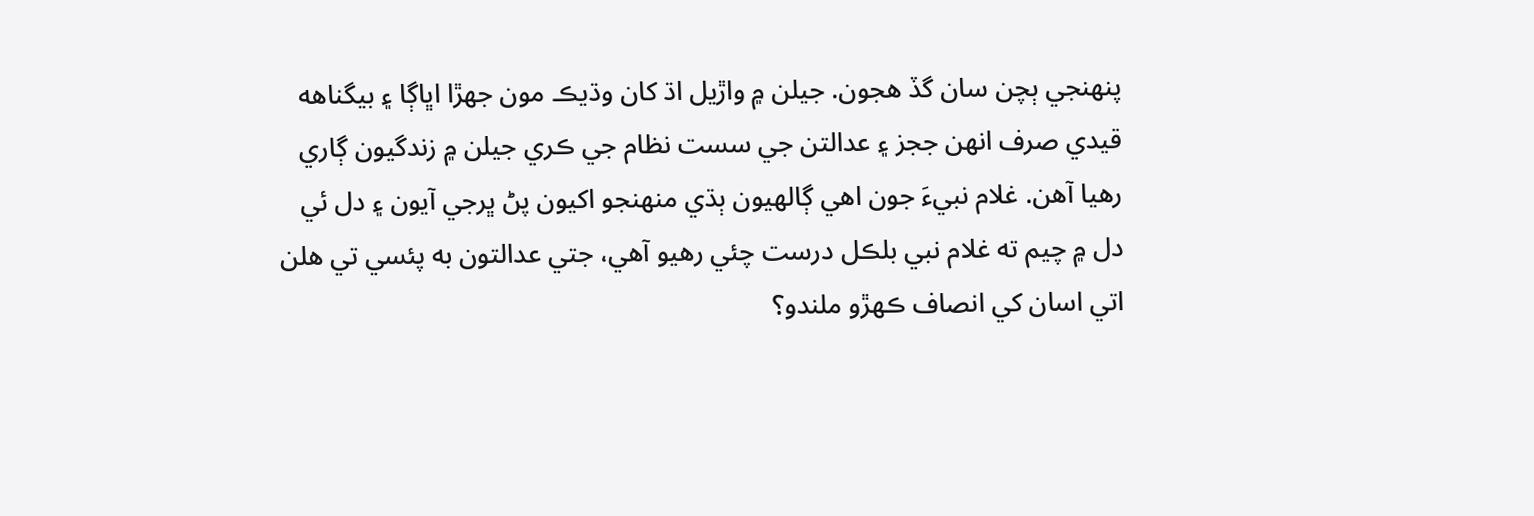پنهنجي ٻچن سان گڏ هجون. جيلن ۾ واڙيل اڌ کان وڌيڪ مون جھڙا اڀاڳا ۽ بيگناهه قيدي صرف انهن ججز ۽ عدالتن جي سست نظام جي ڪري جيلن ۾ زندگيون ڳاري رهيا آهن. غلام نبيءَ جون اهي ڳالهيون ٻڌي منهنجو اکيون پڻ ڀرجي آيون ۽ دل ئي دل ۾ چيم ته غلام نبي بلڪل درست چئي رهيو آهي، جتي عدالتون به پئسي تي هلن اتي اسان کي انصاف ڪهڙو ملندو؟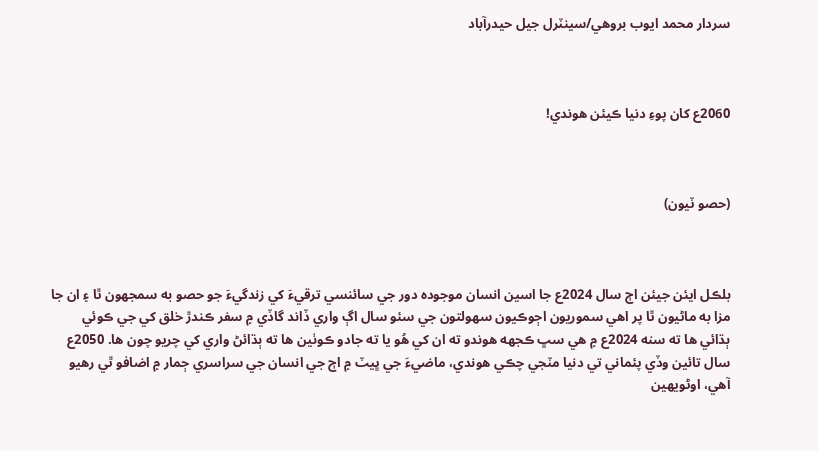سردار محمد ايوب بروهي/سينٽرل جيل حيدرآباد



2060ع کان پوءِ دنيا ڪيئن ھوندي!



(حصو ٽيون)



بلڪل ايئن جيئن اڄ سال 2024ع جا اسين انسان موجوده دور جي سائنسي ترقيءَ کي زندگيءَ جو حصو به سمجهون ٿا ۽ ان جا مزا به ماڻيون ٿا پر اهي سموريون اڄوڪيون سهولتون جي سئو سال اڳ واري ڏاند گاڏي ۾ سفر ڪندڙ خلق کي جي ڪوئي ٻڌائي ها ته سنه 2024ع ۾ هي سڀ ڪجهه هوندو ته ان کي هُو يا ته جادو ڪوٺين ها ته ٻڌائڻ واري کي چريو چون ها. 2050ع سال تائين وڏي پئماني تي دنيا مٽجي چڪي هوندي، ماضيءَ جي ڀيٽ ۾ اڄ جي انسان جي سراسري ڄمار ۾ اضافو ٿي رهيو آهي، اوڻويهين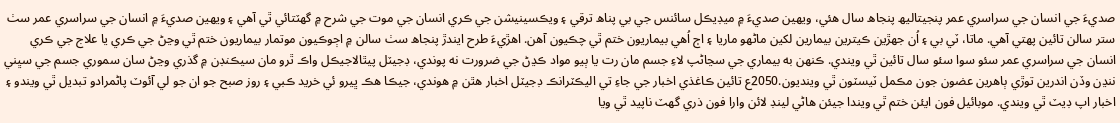صديءَ جي انسان جي سراسري عمر پنجيتاليھ پنجاھ سال هئي، ويهين صديءَ ۾ ميڊيڪل سائنس جي بي پناھ ترقي ۽ ويڪسينيشن جي ڪري انسان جي موت جي شرح ۾ گهٽتائي ٿي آهي ۽ ويهين صديءَ ۾ انسان جي سراسري عمر سٺ ستر سالن تائين پهتي آهي. ماتا، ٽي بي ۽ اُن جهڙين ڪيترين بيمارين لکين ماڻهو ماريا ۽ اڄ اُهي بيماريون ختم ٿي چڪيون آهن. اهڙيءَ طرح ايندڙ پنجاھ سٺ سالن ۾ اڄوڪيون موتمار بيماريون ختم ٿي وڃڻ جي ڪري يا علاج جي ڪري انسان جي سراسري عمر سئو سوا سئو سال تائين ٿي ويندي. ڪنهن به بيماري جي سڃاڻپ لاءِ جسم مان رت يا ٻيو مواد ڪڍڻ جي ضرورت نه پوندي، ڊجيٽل پيٿالاجيڪل واڪ ٿرو مان سيڪنڊن ۾ گذري وڃڻ سان سموري جسم جي سڀني ننڍن وڏن اندرين توڙي ٻاهرين عضون جون مڪمل ٽيسٽون ٿي وينديون.2050ع تائين ڪاغذي اخبار جي جاءِ تي اليڪٽرانڪ ڊجيٽل اخبار هٿن ۾ هوندي، جيڪا هڪ ڀيرو ئي خريد ڪبي ۽ روز صبح جو ان جو لي آئوٽ پاڻمرادو تبديل ٿي ويندو ۽ اخبار اپ ڊيٽ ٿي ويندي. موبائيل فون ايئن ختم ٿي ويندا جيئن هاڻي لينڊ لائن وارا فون ذري گھٽ ناپيد ٿي ويا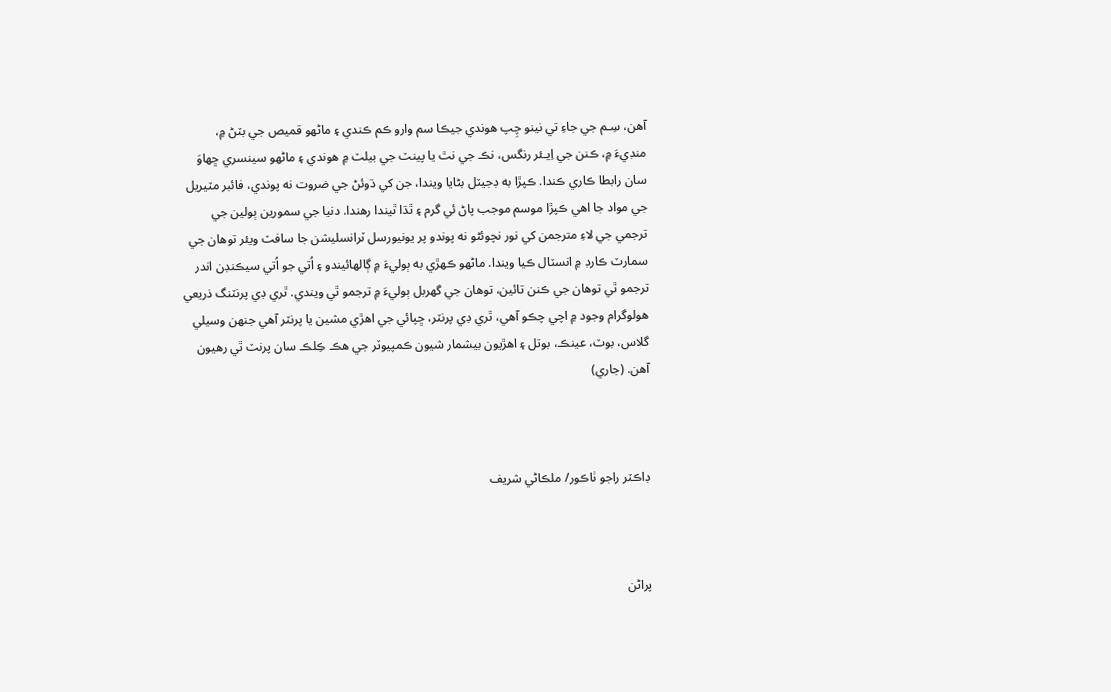آهن، سِـم جي جاءِ تي نينو چِپ هوندي جيڪا سم وارو ڪم ڪندي ۽ ماڻهو قميص جي بٽڻ ۾، منڊيءَ ۾، ڪنن جي اِيـئر رنگس، نڪ جي نٿ يا پينٽ جي بيلٽ ۾ هوندي ۽ ماڻهو سينسري ڇهاوَ سان رابطا ڪاري ڪندا. ڪپڙا به ڊجيٽل بڻايا ويندا، جن کي ڌوئڻ جي ضروت نه پوندي، فائبر مٽيريل جي مواد جا اهي ڪپڙا موسم موجب پاڻ ئي گرم ۽ ٿڌا ٿيندا رهندا. دنيا جي سمورين ٻولين جي ترجمي جي لاءِ مترجمن کي نور نچوئڻو نه پوندو پر يونيورسل ٽرانسليشن جا سافٽ ويئر توهان جي سمارٽ ڪارڊ ۾ انسٽال ڪيا ويندا. ماڻهو ڪهڙي به ٻوليءَ ۾ ڳالهائيندو ۽ اُتي جو اُتي سيڪنڊن اندر ترجمو ٿي توهان جي ڪنن تائين، توهان جي گھربل ٻوليءَ ۾ ترجمو ٿي ويندي. ٿري ڊي پرنٽنگ ذريعي هولوگرام وجود ۾ اچي چڪو آهي، ٿري ڊي پرنٽر، ڇپائي جي اهڙي مشين يا پرنٽر آهي جنهن وسيلي گلاس، بوٽ، عينڪ، بوتل ۽ اهڙيون بيشمار شيون ڪمپيوٽر جي هڪ ڪِلڪ سان پرنٽ ٿي رهيون آهن. (جاري)



ڊاڪٽر راجو ٺاڪور/ ملڪاڻي شريف



پراڻن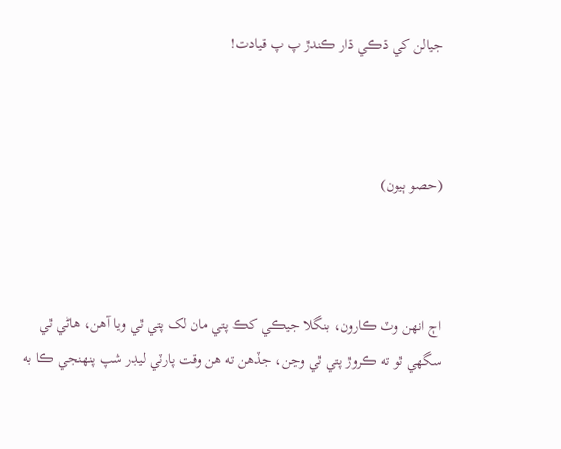جيالن کي ڌڪي ڌار ڪندڙ پ پ قيادت!



(حصو ٻيون)



اڄ انهن وٽ ڪارون، بنگلا جيڪي کڪ پتي مان لک پتي ٿي ويا آهن، هاڻي ٿي سگھي ٿو ته ڪروڙ پتي ٿي وڃن، جڏهن ته هن وقت پارٽي ليڊر شپ پنهنجي ڪا به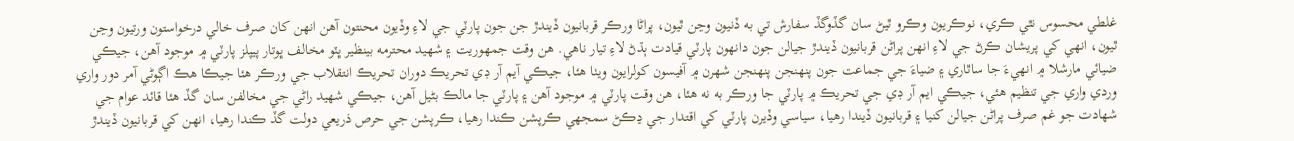غلطي محسوس نٿي ڪري، نوڪريون وڪرو ٿيڻ سان گڏوگڏ سفارش تي به ڏنيون وڃن ٿيون، پراڻا ورڪر قربانيون ڏيندڙ جن جون پارٽي جي لاءِ وڏيون محنتون آهن انهن کان صرف خالي درخواستون ورتيون وڃن ٿيون، انهي کي پريشان ڪرڻ جي لاءِ انهن پراڻن قربانيون ڏيندڙ جيالن جون دانهون پارٽي قيادت ٻڌڻ لاءِ تيار ناهي. هن وقت جمهوريت ۽ شهيد محترمه بينظير ڀٽو مخالف ڀوتار پيپلز پارٽي ۾ موجود آهن، جيڪي ضيائي مارشلا ۾ انهيءَ جا ساٿاري ۽ ضياءَ جي جماعت جون پنهنجن پنهنجن شهرن ۾ آفيسون کولرايون ويٺا هئا، جيڪي آيم آر ڊي تحريڪ دوران تحريڪ انتقلاب جي ورڪر هئا جيڪا هڪ اڳوڻي آمر دور واري وردي واري جي تنظيم هئي، جيڪي ايم آر ڊي جي تحريڪ ۾ پارٽي جا ورڪر به نه هئا، هن وقت پارٽي ۾ موجود آهن ۽ پارٽي جا مالڪ بڻيل آهن، جيڪي شهيد راڻي جي مخالفن سان گڏ هئا قائد عوام جي شهادت جو غم صرف پراڻن جيالن کنيا ۽ قربانيون ڏيندا رهيا، سياسي وڏيرن پارٽي کي اقتدار جي ڍڪڻ سمجھي ڪرپشن ڪندا رهيا، ڪرپشن جي حرص ذريعي دولت گڏ ڪندا رهيا، انهن کي قربانيون ڏيندڙ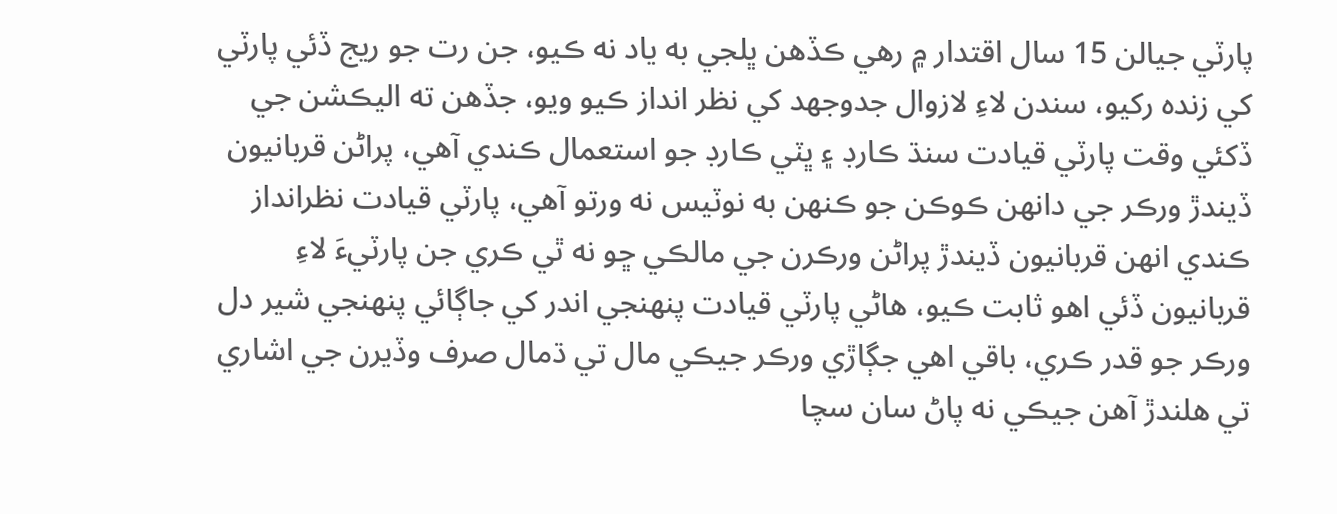پارٽي جيالن 15 سال اقتدار ۾ رهي ڪڏهن ڀلجي به ياد نه ڪيو، جن رت جو ريج ڏئي پارٽي کي زنده رکيو، سندن لاءِ لازوال جدوجهد کي نظر انداز ڪيو ويو، جڏهن ته اليڪشن جي ڏکئي وقت پارٽي قيادت سنڌ ڪارڊ ۽ ڀٽي ڪارڊ جو استعمال ڪندي آهي، پراڻن قربانيون ڏيندڙ ورڪر جي دانهن ڪوڪن جو ڪنهن به نوٽيس نه ورتو آهي، پارٽي قيادت نظرانداز ڪندي انهن قربانيون ڏيندڙ پراڻن ورڪرن جي مالڪي ڇو نه ٿي ڪري جن پارٽيءَ لاءِ قربانيون ڏئي اهو ثابت ڪيو، هاڻي پارٽي قيادت پنهنجي اندر کي جاڳائي پنهنجي شير دل ورڪر جو قدر ڪري، باقي اهي جڳاڙي ورڪر جيڪي مال تي ڌمال صرف وڏيرن جي اشاري تي هلندڙ آهن جيڪي نه پاڻ سان سچا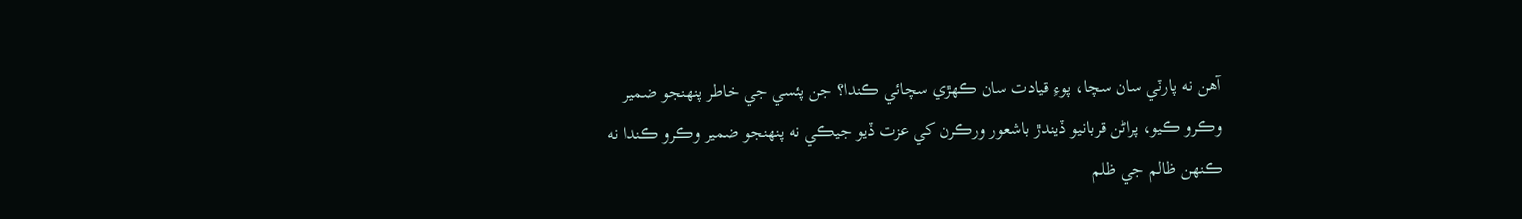آهن نه پارٽي سان سچا، پوءِ قيادت سان ڪهڙي سچائي ڪندا؟ جن پئسي جي خاطر پنهنجو ضمير وڪرو ڪيو، پراڻن قربانيو ڏيندڙ باشعور ورڪرن کي عزت ڏيو جيڪي نه پنهنجو ضمير وڪرو ڪندا نه ڪنهن ظالم جي ظلم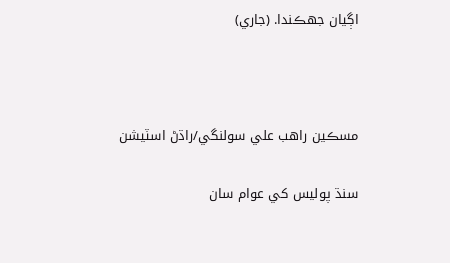اڳيان جھڪندا. (جاري)



مسڪين راهب علي سولنگي/راڌڻ اسٽيشن

سنڌ پوليس کي عوام سان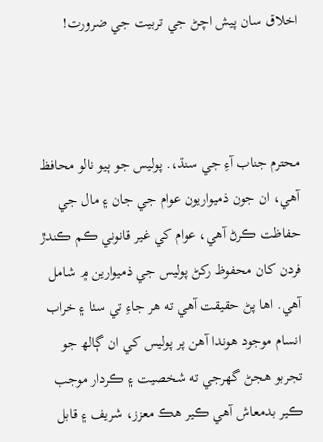اخلاق سان پيش اچڻ جي تربيت جي ضرورت!



محترم جناب آءِ جي سنڌ،. پوليس جو ٻيو نالو محافظ آھي، ان جون ذميواريون عوام جي جان ۽ مال جي حفاظت ڪرڻ آھي، عوام کي غير قانوني ڪم ڪندڙ فردن کان محفوظ رکڻ پوليس جي ذميوارين ۾ شامل آھي. اھا پڻ حقيقت آھي ته ھر جاءِ تي سٺا ۽ خراب انسام موجود ھوندا آھن پر پوليس کي ان ڳالھ جو تجربو ھجڻ گھرجي ته شخصيت ۽ ڪردار موجب ڪير بدمعاش آھي ڪير ھڪ معزز، شريف ۽ قابل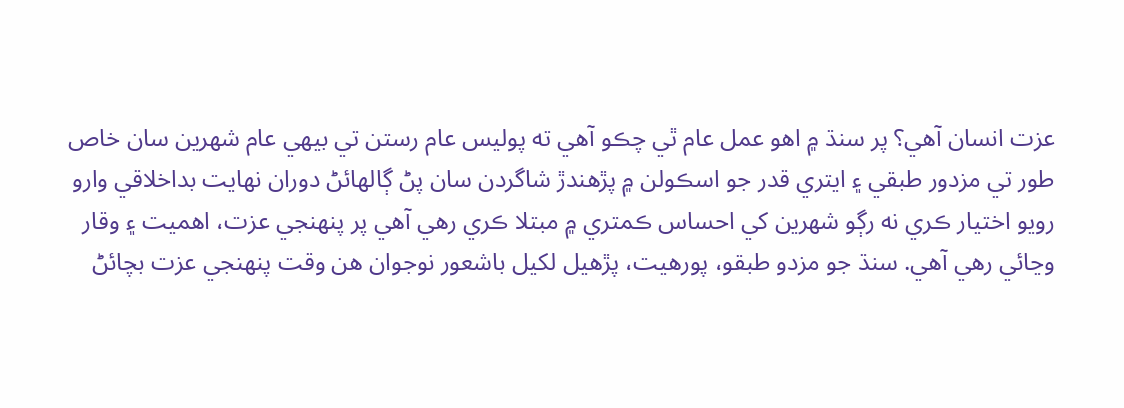عزت انسان آھي؟ پر سنڌ ۾ اھو عمل عام ٿي چڪو آھي ته پوليس عام رستن تي بيھي عام شھرين سان خاص طور تي مزدور طبقي ۽ ايتري قدر جو اسڪولن ۾ پڙھندڙ شاگردن سان پڻ ڳالھائڻ دوران نھايت بداخلاقي وارو رويو اختيار ڪري نه رڳو شھرين کي احساس ڪمتري ۾ مبتلا ڪري رھي آھي پر پنھنجي عزت، اھميت ۽ وقار وڃائي رھي آھي. سنڌ جو مزدو طبقو، پورھيت، پڙھيل لکيل باشعور نوجوان ھن وقت پنھنجي عزت بچائڻ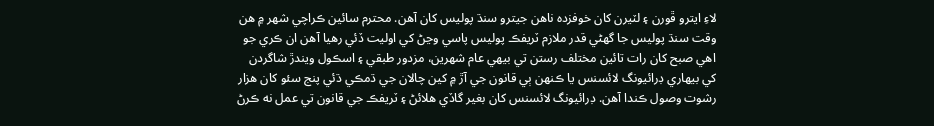لاءِ ايترو ڦورن ۽ لٽيرن کان خوفزده ناھن جيترو سنڌ پوليس کان آھن. محترم سائين ڪراچي شھر ۾ ھن وقت سنڌ پوليس جا گهڻي قدر ملازم ٽريفڪ پوليس پاسي وڃڻ کي اوليت ڏئي رھيا آھن ان ڪري جو اھي صبح کان رات تائين مختلف رستن تي بيھي عام شھرين، مزدور طبقي ۽ اسڪول ويندڙ شاگردن کي بيھاري ڊرائيونگ لائسنس يا ڪنھن ٻي قانون جي آڙ ۾ کين چالان جي ڌمڪي ڌئي پنج سئو کان ھزار رشوت وصول ڪندا آھن. ڊرائيونگ لائسنس کان بغير گاڏي ھلائڻ ۽ ٽريفڪ جي قانون تي عمل نه ڪرڻ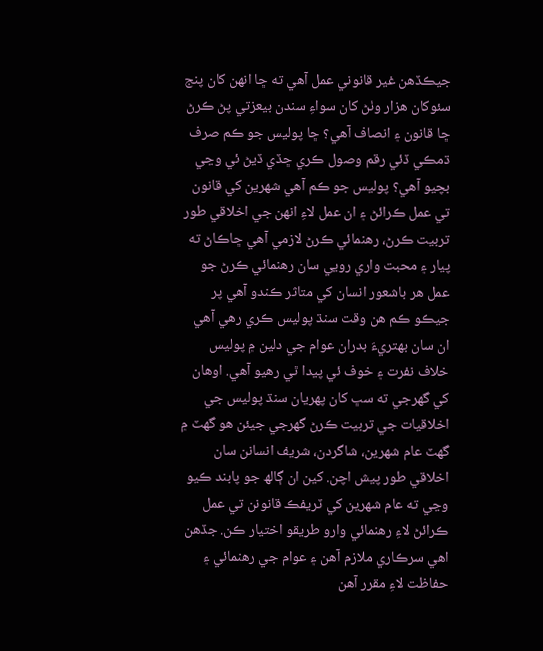جيڪڏھن غير قانوني عمل آھي ته ڇا انھن کان پنج سئوکان ھزار وٺڻ کان سواءِ سندن بيعزتي پڻ ڪرڻ ڇا قانون ۽ انصاف آھي؟ ڇا پوليس جو ڪم صرف ڌمڪي ڏئي رقم وصول ڪري ڇڏي ڏيڻ ئي وڃي بچيو آھي؟ پوليس جو ڪم آھي شھرين کي قانون تي عمل ڪرائڻ ۽ ان عمل لاءِ انھن جي اخلاقي طور تربيت ڪرڻ، رھنمائي ڪرڻ لازمي آهي ڇاڪاڻ ته پيار ۽ محبت واري رويي سان رھنمائي ڪرڻ جو عمل ھر باشعور انسان کي متاثر ڪندو آھي پر جيڪو ڪم ھن وقت سنڌ پوليس ڪري رھي آھي ان سان بھتريءَ بدران عوام جي دلين ۾ پوليس خلاف نفرت ۽ خوف ئي پيدا ٿي رهيو آهي. اوھان کي گھرجي ته سڀ کان پھريان سنڌ پوليس جي اخلاقيات جي تربيت ڪرڻ گھرجي جيئن ھو گهٽ ۾ گهٽ عام شھرين، شاگردن، شريف انسانن سان اخلاقي طور پيش اچن. کين ان ڳالھ جو پابند ڪيو وڃي ته عام شھرين کي ٽريفڪ قانونن تي عمل ڪرائڻ لاءِ رھنمائي وارو طريقو اختيار ڪن. جڏھن اھي سرڪاري ملازم آھن ۽ عوام جي رھنمائي ۽ حفاظت لاءِ مقرر آھن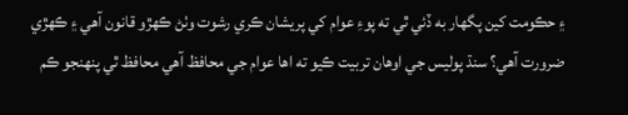۽ حڪومت کين پگھار به ڏئي ٿي ته پوءِ عوام کي پريشان ڪري رشوت وٺڻ ڪھڙو قانون آھي ۽ ڪھڙي ضرورت آھي؟ سنڌ پوليس جي اوھان تربيت ڪيو ته اھا عوام جي محافظ آھي محافظ ٿي پنھنجو ڪم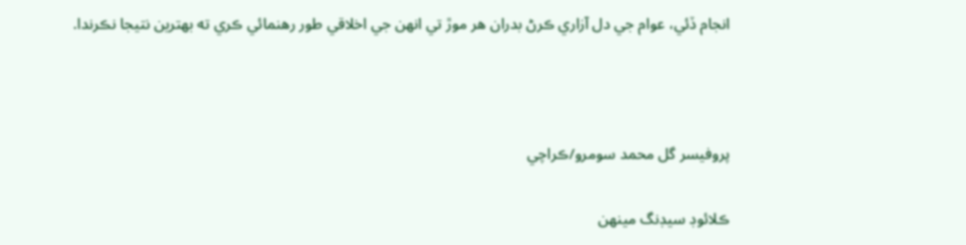انجام ڏئي، عوام جي دل آزاري ڪرڻ بدران ھر موڙ تي انھن جي اخلاقي طور رھنمائي ڪري ته بھترين نتيجا نڪرندا.



پروفيسر گل محمد سومرو/ڪراچي

ڪلائوڊ سيڊنگ مينھن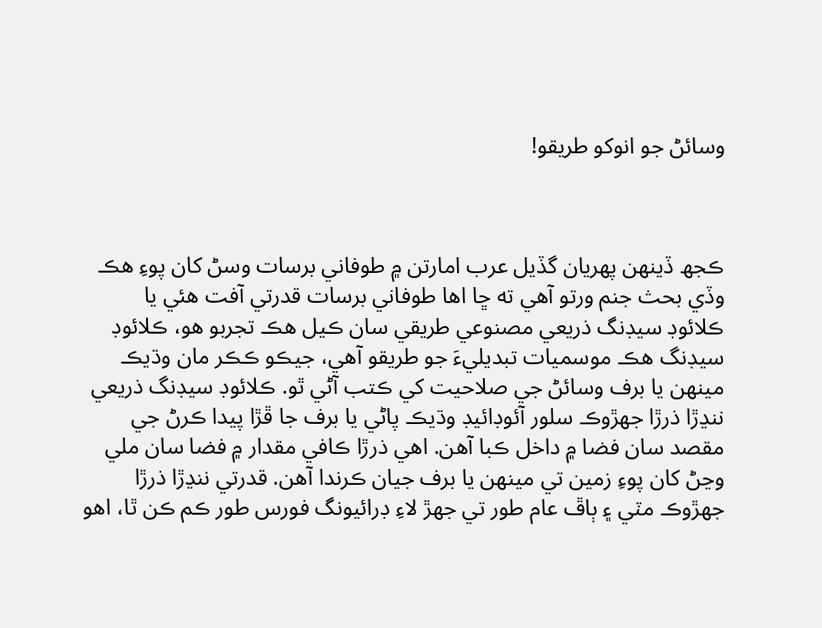وسائڻ جو انوکو طريقو!



ڪجھ ڏينھن پھريان گڏيل عرب امارتن ۾ طوفاني برسات وسڻ کان پوءِ ھڪ وڏي بحث جنم ورتو آھي ته ڇا اھا طوفاني برسات قدرتي آفت ھئي يا ڪلائوڊ سيڊنگ ذريعي مصنوعي طريقي سان ڪيل ھڪ تجربو ھو، ڪلائوڊ سيڊنگ هڪ موسميات تبديليءَ جو طريقو آهي، جيڪو ڪڪر مان وڌيڪ مينهن يا برف وسائڻ جي صلاحيت کي ڪتب آڻي ٿو. ڪلائوڊ سيڊنگ ذريعي ننڍڙا ذرڙا جهڙوڪ سلور آئوڊائيڊ وڌيڪ پاڻي يا برف جا ڦڙا پيدا ڪرڻ جي مقصد سان فضا ۾ داخل ڪبا آهن. اھي ذرڙا ڪافي مقدار ۾ فضا سان ملي وڃڻ کان پوءِ زمين تي مينهن يا برف جيان ڪرندا آهن. قدرتي ننڍڙا ذرڙا جهڙوڪ مٽي ۽ ٻاڦ عام طور تي جھڙ لاءِ ڊرائيونگ فورس طور ڪم ڪن ٿا، اھو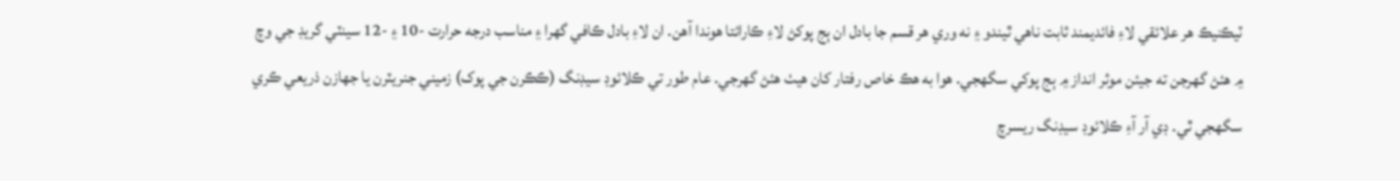ٽيڪنيڪ ھر علائقي لاءِ فائديمند ثابت ناھي ٿيندو ۽ نه وري هر قسم جا بادل ان ٻج پوکڻ لاءِ ڪارائتا ھوندا آھن. ان لاءِ بادل ڪافي گھرا ۽ مناسب درجه حرارت -10 ۽ -12 سينٽي گريڊ جي وچ ۾ هئڻ گهرجن ته جيئن موثر انداز ۾ ٻج پوکي سگهجي. ھوا به هڪ خاص رفتار کان هيٺ هئڻ گهرجي. عام طور تي ڪلائوڊ سيڊنگ (ڪڪرن جي پوک) زميني جنريٽرن يا جهازن ذريعي ڪري سگهجي ٿي. ڊي آر آءِ ڪلائوڊ سيڊنگ ريسرچ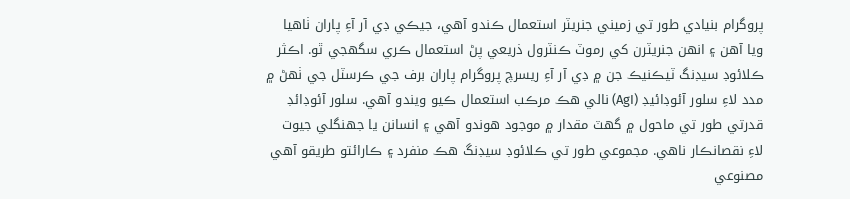پروگرام بنيادي طور تي زميني جنريٽر استعمال ڪندو آهي، جيڪي ڊي آر آءِ پاران ٺاهيا ويا آهن ۽ انهن جنريٽرن کي رموٽ ڪنٽرول ذريعي پڻ استعمال ڪري سگهجي ٿو. اڪثر ڪلائوڊ سيڊنگ ٽيڪنيڪ جن ۾ ڊي آر آءِ ريسرچ پروگرام پاران برف جي ڪرسٽل جي ٺهڻ ۾ مدد لاءِ سلور آئوڊائيڊ (AgI) نالي هڪ مرڪب استعمال ڪيو ويندو آھي. سلور آئوڊائڊ قدرتي طور تي ماحول ۾ گهٽ مقدار ۾ موجود ھوندو آھي ۽ انسانن يا جهنگلي جيوت لاءِ نقصانڪار ناھي. مجموعي طور تي ڪلائوڊ سيڊنگ ھڪ منفرد ۽ ڪارائتو طريقو آھي مصنوعي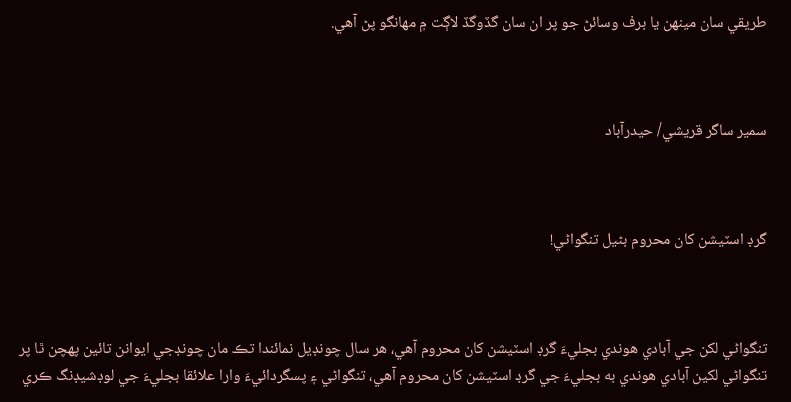طريقي سان مينھن يا برف وسائڻ جو پر ان سان گڏوگڏ لاڳت ۾ مهانگو پڻ آھي.



سمير ساگر قريشي/ حيدرآباد



گرڊ اسٽيشن کان محروم بڻيل تنگواڻي!



تنگواڻي لکن جي آبادي ھوندي بجليءَ گرڊ اسٽيشن کان محروم آهي، ھر سال چونڊيل نمائندا تڪ مان چونڊجي ايوانن تائين پھچن ٿا پر تنگواڻي لکين آبادي ھوندي به بجليءَ جي گرڊ اسٽيشن کان محروم آهي، تنگواڻي ۽ پسگردائيءَ وارا علائقا بجليءَ جي لوڊشيڊنگ ڪري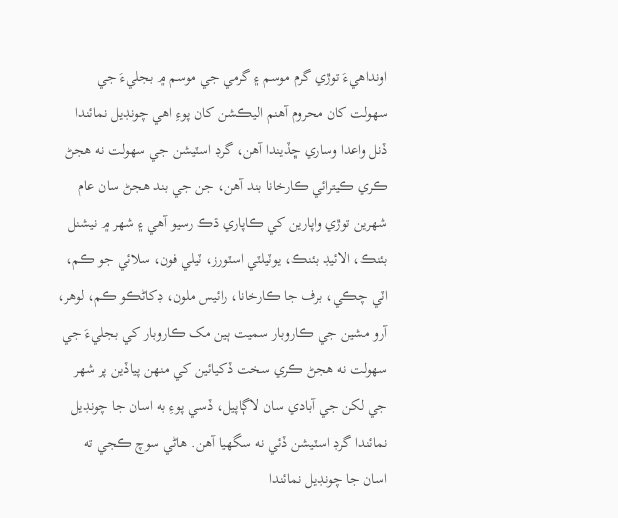اونداهيءَ توڙي گرم موسم ۽ گرمي جي موسم ۾ بجليءَ جي سھولت کان محروم آھنم اليڪشن کان پوءِ اھي چونڊيل نمائندا ڏنل واعدا وساري ڇڏيندا آهن، گرڊ اسٽيشن جي سھولت نه ھجڻ ڪري ڪيترائي ڪارخانا بند آهن، جن جي بند ھجڻ سان عام شھرين توڙي واپارين کي ڪاپاري ڌڪ رسيو آهي ۽ شھر ۾ نيشنل بئنڪ، الائيڊ بئنڪ، يوٽيلٽي اسٽورز، ٽيلي فون، سلائي جو ڪم، اٽي چڪي، برف جا ڪارخانا، رائيس ملون، ڊکاڻڪو ڪم، لوهر، آرو مشين جي ڪاروبار سميت ٻين مک ڪاروبار کي بجليءَ جي سھولت نه ھجڻ ڪري سخت ڏکيائين کي منهن پياڏين پر شھر جي لکن جي آبادي سان لاڳاپيل، ڏسي پوءِ به اسان جا چونڊيل نمائندا گرڊ اسٽيشن ڏئي نه سگھيا آهن. ھاڻي سوچ ڪجي ته اسان جا چونڊيل نمائندا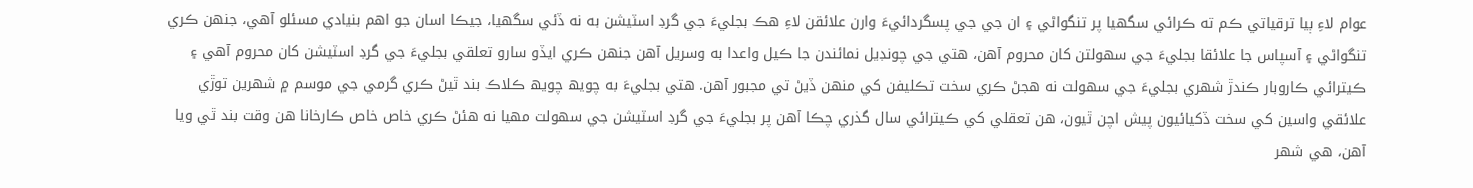عوام لاءِ ٻيا ترقياتي ڪم ته ڪرائي سگھيا پر تنگواڻي ۽ ان جي جي پسگردائيءَ وارن علائقن لاءِ ھڪ بجليءَ جي گرڊ اسٽيشن به نه ڏئي سگھيا، جيڪا اسان جو اھم بنيادي مسئلو آهي، جنھن ڪري تنگواڻي ۽ آسپاس جا علائقا بجليءَ جي سھولتن کان محروم آهن، ھتي جي چونڊيل نمائندن جا ڪيل واعدا به وسريل آهن جنھن ڪري ايڏو سارو تعلقي بجليءَ جي گرڊ اسٽيشن کان محروم آھي ۽ ڪيترائي ڪاروبار ڪندڙ شھري بجليءَ جي سھولت نه ھجڻ ڪري سخت تڪليفن کي منهن ڏيڻ تي مجبور آھن. هتي بجليءَ به چويھ چويھ ڪلاڪ بند ٿيڻ ڪري گرمي جي موسم ۾ شھرين توڙي علائقي واسين کي سخت ڏکيائيون پيش اچن ٿيون، ھن تعقلي کي ڪيترائي سال گذري چڪا آهن پر بجليءَ جي گرڊ اسٽيشن جي سھولت مھيا نه ھئڻ ڪري خاص خاص ڪارخانا ھن وقت بند ٿي ويا آهن، ھي شھر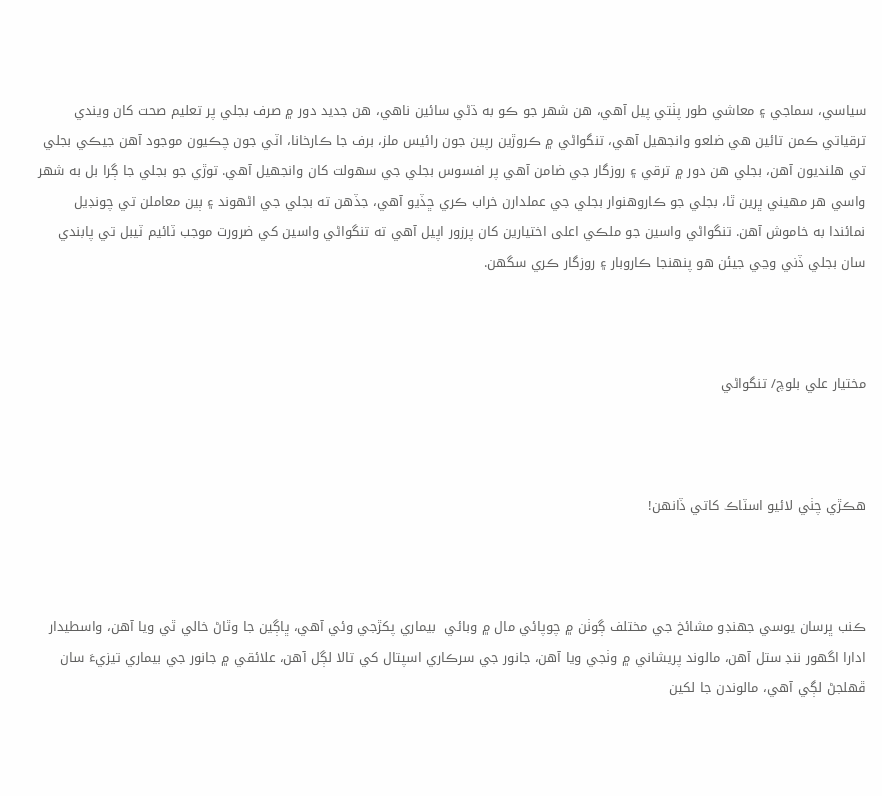سياسي، سماجي ۽ معاشي طور پٺتي پيل آھي، ھن شھر جو ڪو به ڌڻي سائين ناھي، ھن جديد دور ۾ صرف بجلي پر تعليم صحت کان ويندي ترقياتي ڪمن تائين ھي ضلعو وانجھيل آھي، تنگواڻي ۾ ڪروڙين رپين جون رائيس ملز، برف جا ڪارخانا، اٽي جون چڪيون موجود آھن جيڪي بجلي تي ھلنديون آھن، بجلي ھن دور ۾ ترقي ۽ روزگار جي ضامن آھي پر افسوس بجلي جي سھولت کان وانجھيل آھي. توڙي جو بجلي جا ڳرا بل به شھر واسي ھر مھيني ڀرين ٿا، بجلي جو ڪاروهنوار بجلي جي عملدارن خراب ڪري ڇڏيو آھي، جڏھن ته بجلي جي اڻھوند ۽ ٻين معاملن تي چونڊيل نمائندا به خاموش آھن. تنگواڻي واسين جو ملڪي اعلى اختيارين کان پرزور اپيل آھي ته تنگواڻي واسين کي ضرورت موجب ٽائيم ٽيبل تي پابندي سان بجلي ڏني وڃي جيئن ھو پنھنجا ڪاروبار ۽ روزگار ڪري سگھن.



مختيار علي بلوچ/ تنگواڻي



ھڪڙي چٺي لائيو اسٽاڪ کاتي ڏانهن!



ڪنب ڀرسان يوسي جهنڊو مشائخ جي مختلف ڳوٺن ۾ چوپائي مال ۾ وبائي  بيماري پکڙجي وئي آهي، ڀاڳين جا وٿاڻ خالي ٿي ويا آهن، واسطيدار ادارا اگھور ننڊ ستل آهن، مالوند پريشاني ۾ وٺجي ويا آهن، جانور جي سرڪاري اسپتال کي تالا لڳل آھن، علائقي ۾ جانور جي بيماري تيزيءَ سان ڦھلجڻ لڳي آهي، مالوندن جا لکين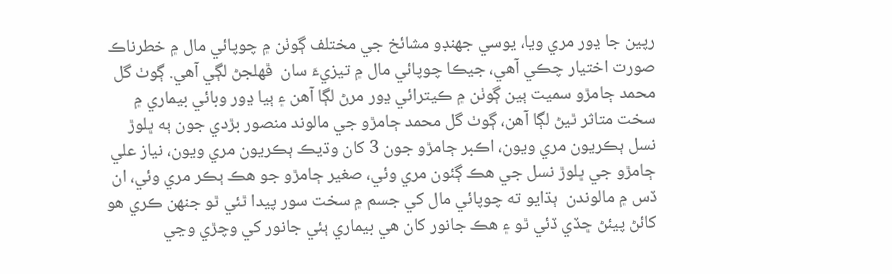رپين جا ڍور مري ويا، يوسي جھنڊو مشائخ جي مختلف ڳوٺن ۾ چوپائي مال ۾ خطرناڪ صورت اختيار چڪي آھي، جيڪا چوپائي مال ۾ تيزيءَ سان  ڦھلجڻ لڳي آھي. ڳوٺ گل محمد ڄامڙو سميت ٻين ڳوٺن ۾ ڪيترائي ڍور مرڻ لڳا آھن ۽ ٻيا ڍور وبائي بيماري ۾ سخت متاثر ٿيڻ لڳا آھن، ڳوٺ گل محمد ڄامڙو جي مالوند منصور بڙدي جون ٻه ڀلوڙ نسل ٻڪريون مري ويون، اڪبر ڄامڙو جون 3 کان وڌيڪ ٻڪريون مري ويون، نياز علي ڄامڙو جي ڀلوڙ نسل جي ھڪ ڳئون مري وئي، صغير ڄامڙو جو ھڪ ٻڪر مري وئي، ان ڏس ۾ مالوندن  ٻڌايو ته چوپائي مال کي جسم ۾ سخت سور پيدا ٿئي ٿو جنھن ڪري ھو کائڻ پيئڻ ڇڏي ڏئي ٿو ۽ ھڪ جانور کان ھي بيماري ٻئي جانور کي وچڙي وڃي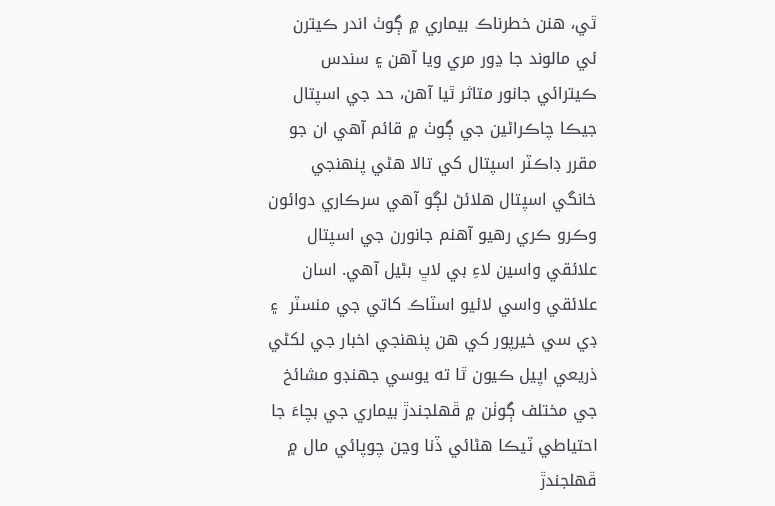ٿي، ھنن خطرناڪ بيماري ۾ ڳوٺ اندر ڪيترن ئي مالوند جا ڍور مري ويا آھن ۽ سندس ڪيترائي جانور متاثر ٿيا آھن، حد جي اسپتال جيڪا چاڪراڻين جي ڳوٺ ۾ قائم آھي ان جو مقرر ڊاڪٽر اسپتال کي تالا ھڻي پنھنجي خانگي اسپتال ھلائڻ لڳو آھي سرڪاري دوائون وڪرو ڪري رھيو آھنم جانورن جي اسپتال علائقي واسين لاءِ بي لاڀ بڻيل آھي. اسان علائقي واسي لائيو اسٽاڪ کاتي جي منسٽر  ۽ ڊي سي خيرپور کي ھن پنھنجي اخبار جي لکڻي ذريعي اپيل ڪيون ٿا ته يوسي جھنڊو مشائخ جي مختلف ڳوٺن ۾ ڦھلجندڙ بيماري جي بچاءَ جا احتياطي ٽيڪا ھڻائي ڏنا وڃن چوپائي مال ۾  ڦھلجندڙ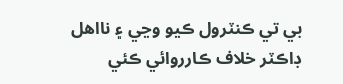بي تي ڪنٽرول ڪيو وڃي ۽ نااھل ڊاڪٽر خلاف ڪارروائي ڪئي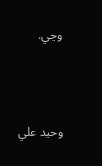وڃي.



وحيد علي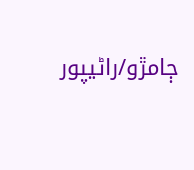ڄامڙو/راڻيپور